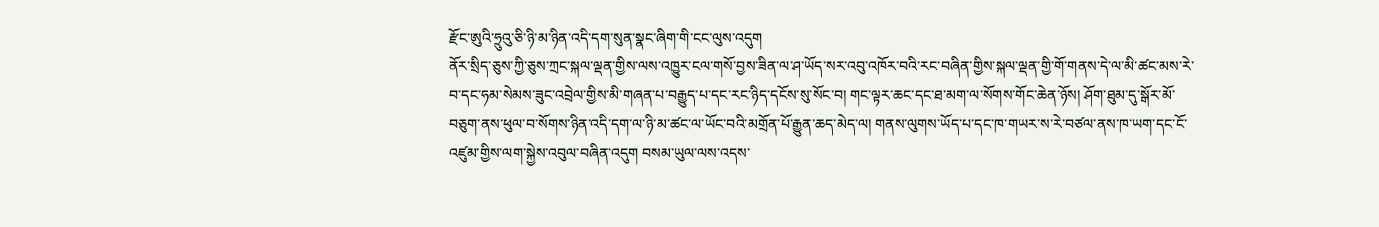རྫོང་ཨུའི་ཧྲུའུ་ཅི་ཉི་མ་ཉིན་འདི་དག་སུན་སྣང་ཞིག་གི་ངང་ལུས་འདུག
ནོར་སྲིད་ཅུས་ཀྱི་ཅུས་ཀྲང་སྐལ་ལྡན་གྱིས་ལས་འཁྱུར་ངལ་གསོ་བྱས་ཟིན་ལ་ཤ་ཡོད་སར་འབུ་འཁོར་བའི་རང་བཞིན་གྱིས་སྐལ་ལྡན་གྱི་གོ་གནས་དེ་ལ་མི་ཚང་མས་རེ་བ་དང་ཧམ་སེམས་ཟུང་འབྲེལ་གྱིས་མི་གཞན་པ་བརྒྱུད་པ་དང་རང་ཉིད་དངོས་སུ་སོང་བ། གང་ལྟར་ཆང་དང་ཐ་མག་ལ་སོགས་གོང་ཆེན་ཉོས། ཤོག་ཐུམ་དུ་སྒོར་མོ་བཅུག་ནས་ཕུལ་བ་སོགས་ཉིན་འདི་དག་ལ་ཉི་མ་ཚང་ལ་ཡོང་བའི་མགྲོན་པོ་རྒྱུན་ཆད་མེད་ལ། གནས་ལུགས་ཡོད་པ་དང་ཁ་གཡར་ས་རེ་བཙལ་ནས་ཁ་ཡག་དང་ངོ་འཛུམ་གྱིས་ལག་སྐྱེས་འབུལ་བཞིན་འདུག བསམ་ཡུལ་ལས་འདས་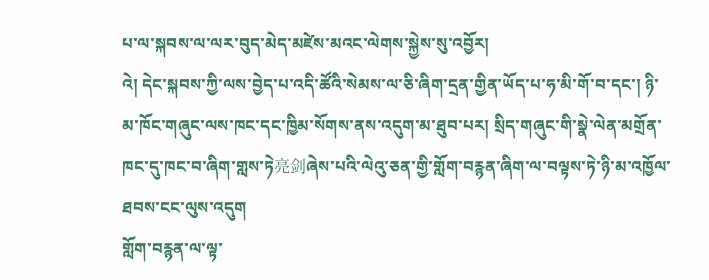པ་ལ་སྐབས་ལ་ལར་བུད་མེད་མཛེས་མའང་ལེགས་སྐྱེས་སུ་འབྱོར།
འེ། དེང་སྐབས་ཀྱི་ལས་བྱེད་པ་འདི་ཚོའི་སེམས་ལ་ཅི་ཞིག་དྲན་གྱིན་ཡོད་པ་ཧ་མི་གོ་བ་དང་། ཉི་མ་ཁོང་གཞུང་ལས་ཁང་དང་ཁྱིམ་སོགས་ནས་འདུག་མ་ཐུབ་པར། སྲིད་གཞུང་གི་སྣེ་ལེན་མགྲོན་ཁང་དུ་ཁང་བ་ཞིག་གླས་ཏེ亮剑ཞེས་པའི་ལེའུ་ཅན་གྱི་གློག་བརྙན་ཞིག་ལ་བལྟས་ཏེ་ཉི་མ་འཁྱོལ་ཐབས་ངང་ལུས་འདུག
གློག་བརྙན་ལ་ལྟ་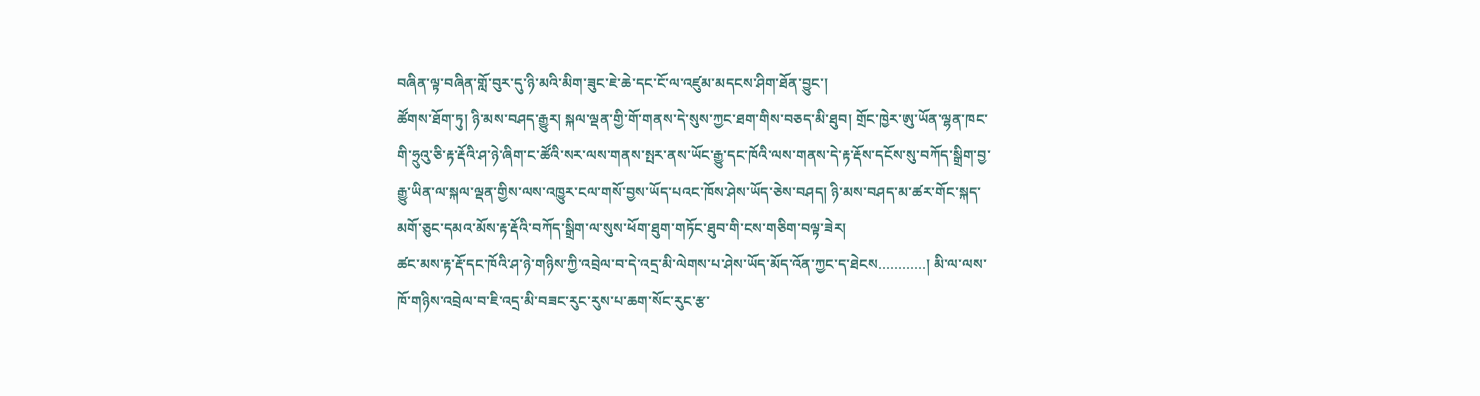བཞིན་ལྟ་བཞིན་གློ་བུར་དུ་ཉི་མའི་མིག་ཟུང་ཇེ་ཆེ་དང་ངོ་ལ་འཛུམ་མདངས་ཤིག་ཐོན་བྱུང་།
ཚོགས་ཐོག་ཏུ། ཉི་མས་བཤད་རྒྱུར། སྐལ་ལྡན་གྱི་གོ་གནས་དེ་སུས་ཀྱང་ཐག་གིས་བཅད་མི་ཐུབ། གྲོང་ཁྱེར་ཨུ་ཡོན་ལྷན་ཁང་གི་ཧྲུའུ་ཅི་རྟ་རྡོའི་ཤ་ཉེ་ཞིག་ང་ཚོའི་སར་ལས་གནས་སྤར་ནས་ཡོང་རྒྱུ་དང་ཁོའི་ལས་གནས་དེ་རྟ་རྡོས་དངོས་སུ་བཀོད་སྒྲིག་བྱ་རྒྱུ་ཡིན་ལ་སྐལ་ལྡན་གྱིས་ལས་འཁྱུར་ངལ་གསོ་བྱས་ཡོད་པའང་ཁོས་ཤེས་ཡོད་ཅེས་བཤད། ཉི་མས་བཤད་མ་ཚར་གོང་སྐད་མགོ་ཅུང་དམའ་མོས་རྟ་རྡོའི་བཀོད་སྒྲིག་ལ་སུས་ཕོག་ཐུག་གཏོང་ཐུབ་གི་ངས་གཅིག་བལྟ་ཟེར།
ཚང་མས་རྟ་རྡོ་དང་ཁོའི་ཤ་ཉེ་གཉིས་ཀྱི་འབྲེལ་བ་དེ་འདྲ་མི་ལེགས་པ་ཤེས་ཡོད་མོད་འོན་ཀྱང་ད་ཐེངས…………། མི་ལ་ལས་ཁོ་གཉིས་འབྲེལ་བ་ཇི་འདྲ་མི་བཟང་རུང་རུས་པ་ཆག་སོང་རུང་རྩ་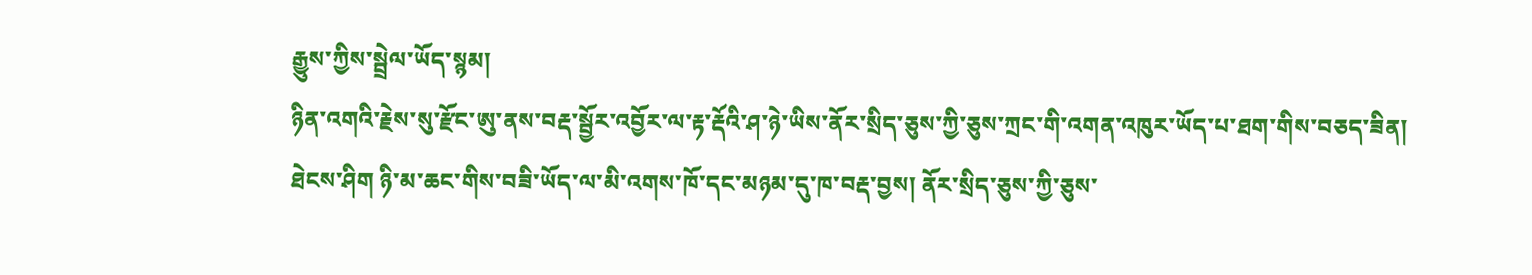རྒྱུས་ཀྱིས་སྦྲེལ་ཡོད་སྙམ།
ཉིན་འགའི་རྗེས་སུ་རྫོང་ཨུ་ནས་བརྡ་སྦྱོར་འབྱོར་ལ་རྟ་རྡོའི་ཤ་ཉེ་ཡིས་ནོར་སྲིད་ཅུས་ཀྱི་ཅུས་ཀྲང་གི་འགན་འཁུར་ཡོད་པ་ཐག་གིས་བཅད་ཟིན།
ཐེངས་ཤིག ཉི་མ་ཆང་གིས་བཟི་ཡོད་ལ་མི་འགས་ཁོ་དང་མཉམ་དུ་ཁ་བརྡ་བྱས། ནོར་སྲིད་ཅུས་ཀྱི་ཅུས་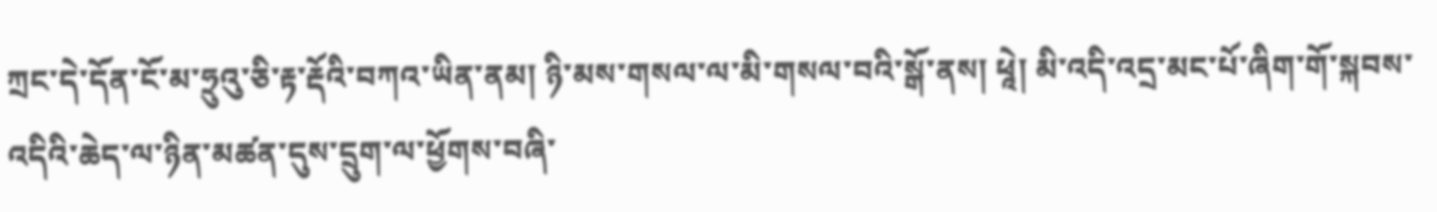ཀྲང་དེ་དོན་ངོ་མ་ཧྲུའུ་ཅི་རྟ་རྡོའི་བཀའ་ཡིན་ནམ། ཉི་མས་གསལ་ལ་མི་གསལ་བའི་སྒོ་ནས། ཕཱེ། མི་འདི་འདྲ་མང་པོ་ཞིག་གོ་སྐབས་འདིའི་ཆེད་ལ་ཉིན་མཚན་དུས་དྲུག་ལ་ཕྱོགས་བཞི་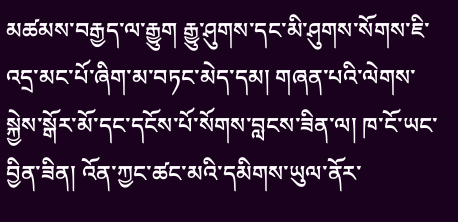མཚམས་བརྒྱད་ལ་རྒྱུག རྒྱུ་ཤུགས་དང་མི་ཤུགས་སོགས་ཇི་འདྲ་མང་པོ་ཞིག་མ་བཏང་མེད་དམ། གཞན་པའི་ལེགས་སྐྱེས་སྒོར་མོ་དང་དངོས་པོ་སོགས་བླངས་ཟིན་ལ། ཁ་ངོ་ཡང་བྱིན་ཟིན། འོན་ཀྱང་ཚང་མའི་དམིགས་ཡུལ་ནོར་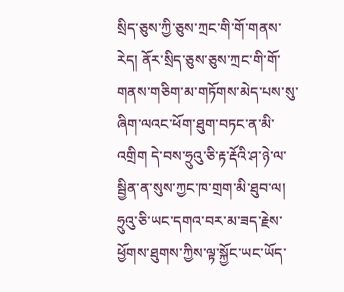སྲིད་ཅུས་ཀྱི་ཅུས་ཀྲང་གི་གོ་གནས་རེད། ནོར་སྲིད་ཅུས་ཅུས་ཀྲང་གི་གོ་གནས་གཅིག་མ་གཏོགས་མེད་པས་སུ་ཞིག་ལའང་ཕོག་ཐུག་བཏང་ན་མི་འགྲིག དེ་བས་ཧྲུའུ་ཅི་རྟ་རྡོའི་ཤ་ཉེ་ལ་སྦྱིན་ན་སུས་ཀྱང་ཁ་གྲག་མི་ཐུབ་ལ། ཧྲུའུ་ཅི་ཡང་དགའ་བར་མ་ཟད་རྗེས་ཕྱོགས་ཐུགས་ཀྱིས་ལྟ་སྐྱོང་ཡང་ཡོད་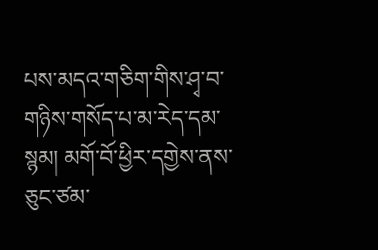པས་མདའ་གཅིག་གིས་ཤྭ་བ་གཉིས་གསོད་པ་མ་རེད་དམ་སྙམ། མགོ་བོ་ཕྱིར་དགྱེས་ནས་ཅུང་ཙམ་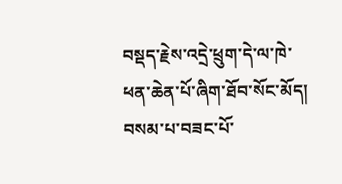བསྡད་རྗེས་འདྲེ་ཕྲུག་དེ་ལ་ཁེ་ཕན་ཆེན་པོ་ཞིག་ཐོབ་སོང་མོད། བསམ་པ་བཟང་པོ་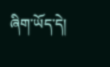ཞིག་ཡོད་དེ།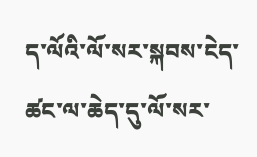ད་ལོའི་ལོ་སར་སྐབས་ངེད་ཚང་ལ་ཆེད་དུ་ལོ་སར་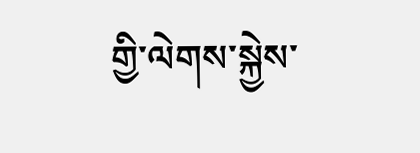གྱི་ལེགས་སྐྱེས་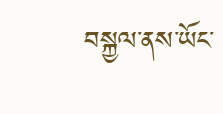བསྐྱལ་ནས་ཡོང་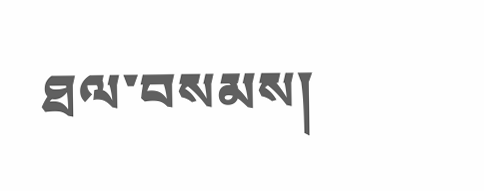ཐལ་བསམས།